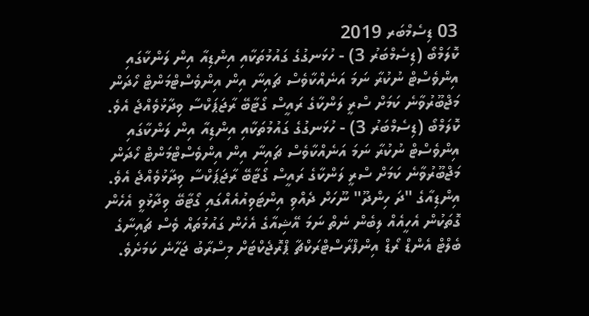03 ޑިސެމްބަރ 2019
ކޮލަމްބޯ (ޑިސެމްބަރު 3) - ހުޅަނގުގެ ގައުމުތަކާއި އިންޑިއާ އިން ލަންކާގައި އިންވެސްޓް ނުކުރާ ނަމަ އަނެއްކާވެސް ޗައިނާ އިން އިންވެސްޓްމަންޓް ހޯދަން މަޖްބޫރުވާނެ ކަމަށް ސްރީ ލަންކާގެ ރައީސް ގޯޓާބޭ ރާޖަޕަކްސާ ވިދާޅުވެއްޖެ އެވެ.
ކޮލަމްބޯ (ޑިސެމްބަރު 3) - ހުޅަނގުގެ ގައުމުތަކާއި އިންޑިއާ އިން ލަންކާގައި އިންވެސްޓް ނުކުރާ ނަމަ އަނެއްކާވެސް ޗައިނާ އިން އިންވެސްޓްމަންޓް ހޯދަން މަޖްބޫރުވާނެ ކަމަށް ސްރީ ލަންކާގެ ރައީސް ގޯޓާބޭ ރާޖަޕަކްސާ ވިދާޅުވެއްޖެ އެވެ.
އިންޑިއާގެ "ދަ ހިންދޫ" ނޫހަށް ދެއްވި އިންޓަވިއުއެއްގައި ގޯޓާބޭ ވިދާޅުވީ އެހެން ގޮތަކުން އެހީއެއް ލިބެން ނެތް ނަމަ އޭޝިއާގެ އެހެން ގައުމުތައް ވެސް ޗައިނާގެ ބެލްޓް އެންޑް ރޯޑް އިންފްރާސްޓްރަކްޗާ ޕްރޮޖެކްޓަށް މިސްރާބު ޖަހާނެ ކަމަށެވެ.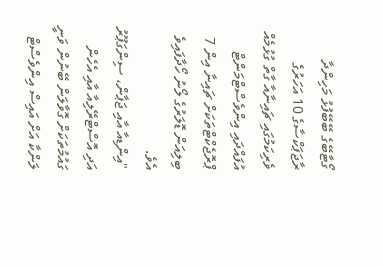ގޯޓާބޭގެ ބޭބޭފުޅު މަހިންދާ ރާޖަޕަކްސާގެ 10 އަހަރުގެ ވެރިކަމުގައި ޗައިނާއާ ގާތް ގުޅުމެއް އުފައްދައި އިންވެސްޓްމަންޓް ޕްރޮޖެކްޓްތަކަށް ޗައިނާ އިން 7 ބިލިއަން ޑޮލަރުގެ ލޯނު ހޯދާފައިވެ އެވެ.
"އިންޑިއާ އާއި ޖަޕާން، ސިންގަޕޫރު އަދި އޮސްޓްރޭލިއާ އާއި އެހެން ގައުމުތަކަށް ގޮވާލަން ބޭނުން ވަނީ ލަންކާ އަށް އައިސް އިންވެސްޓް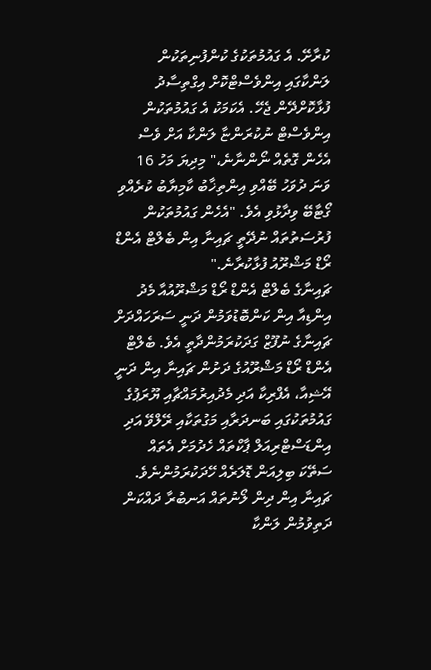ކުރާށޭ. އެ ގައުމުތަކުގެ ކުންފުނިތަކުން ލަންކާގައި އިންވެސްޓްކޮށް އިގްތިސާދު ފުޅާކޮށްދޭން ޖެހޭ. އެކަމަކު އެ ގައުމުތަކުން އިންވެސްޓް ނުކުރަންޏާ ލަންކާ އަށް ވެސް އެހެން ގޮތެއް ނޯންނާނެ،" މިދިޔަ މަހު 16 ވަނަ ދުވަހު ބޭއްވި އިންތިޚާބު ކާމިޔާބު ކުރެއްވި ގޯޓާބޭ ވިދާޅުވި އެވެ. "އެހެން ގައުމުތަކުން ފުރުސަތުތައް ނުދޭތީ ޗައިނާ އިން ބެލްޓް އެންޑް ރޯޑް މަޝްރޫއު ފުޅާކުރާނެ."
ޗައިނާގެ ބެލްޓް އެންޑް ރޯޑް މަޝްރޫއުއާ މެދު އިންޑިއާ އިން ކަންބޮޑުވަމުން ދަނީ ސަރަހައްދަށް ޗައިނާގެ ނުފޫޒް ގަދަކުރަމުންދާތީ އެވެ. ބެލްޓް އެންޑް ރޯޑް މަޝްރޫއުގެ ދަށުން ޗައިނާ އިން ދަނީ އޭޝިއާ، އެފްރިކާ އަދި މެދުއިރުމައްޗާއި ޔޫރަޕުގެ ގައުމުތަކުގައި ބަނދަރާއި މަގުތަކާއި ރޭލްވޭ އަދި އިންޑަސްޓްރިއަލް ޕާކްތައް ހެދުމަށް އެތައް ސަތޭކަ ބިލިއަން ޑޮލަރެއް ހޭދަކުރަމުންނެވެ.
ޗައިނާ އިން ދިން ލޯނުތައް އަނބުރާ ދައްކަން ދަތިވުމުން ލަންކާ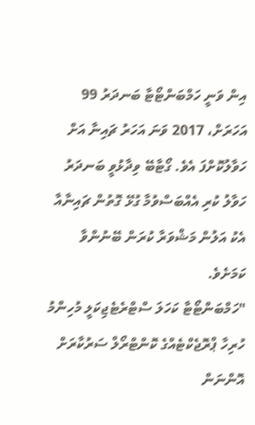އިން ވަނީ ހަމްބަންޓޯޓާ ބަނދަރު 99 އަހަރަށް، 2017 ވަނަ އަހަރު ޗައިނާ އަށް ހަވާލުކޮށްފަ އެވެ. ގޯޓާބޭ ވިދާޅުވީ ބަނދަރު ހަވާލު ކުރި އެއްބަސްވުމާ ގުޅޭ ގޮތުން ޗައިނާއާ އެކު އަލުން މަޝްވަރާ ކުރަން ބޭނުންވާ ކަމަށެވެ.
"ހަމްބަންޓޯޓާ ކަހަލަ ސްޓްރެޓެޖިކަލީ މުހިންމު ހުރިހާ ޕްރޮޖެކްޓެއްގެ ކޮންޓްރޯލް ސަރުކާރަށް އޮންނަން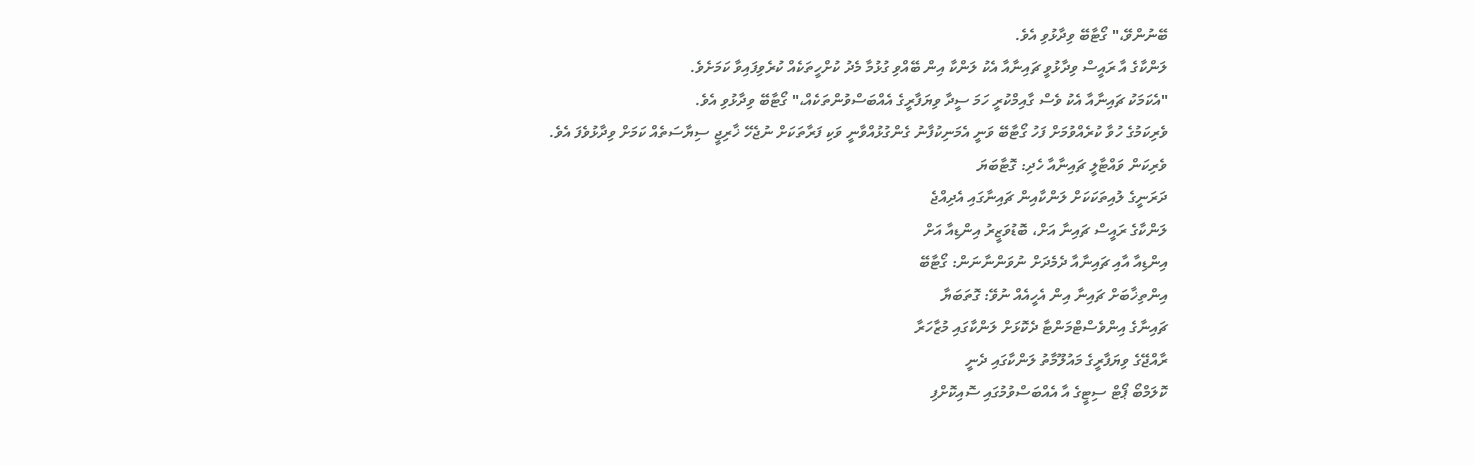ބޭނުންވޭ،" ގޯޓާބޭ ވިދާޅުވި އެވެ.
ލަންކާގެ އާ ރައީސް ވިދާޅުވީ ޗައިނާއާ އެކު ލަންކާ އިން ބޭއްވި ގުޅުމާ މެދު ކުށްހީތަކެއް ކުރެވިފައިވާ ކަމަށެވެ.
"އެކަމަކު ޗައިނާއާ އެކު ވެސް ގާއިމްކުރީ ހަމަ ސީދާ ވިޔަފާރީގެ އެއްބަސްވުންތަކެއް،" ގޯޓާބޭ ވިދާޅުވި އެވެ.
ވެރިކަމުގެ ހުވާ ކުރެއްވުމަށް ފަހު ގޯޓާބޭ ވަނީ އެމަނިކުފާނު ގެންގުޅުއްވާނީ ވަކި ފަރާތަކަށް ނުޖެހޭ ޚާރިޖީ ސިޔާސަތެއް ކަމަށް ވިދާޅުވެފަ އެވެ.
ވެރިކަން ވައްޓާލީ ޗައިނާއާ ހެދި: ގޮޓާބަޔަ
ދަރަނީގެ ލުއިތަކަކަށް ލަންކާއިން ޗައިނާގައި އެދިއްޖެ
ލަންކާގެ ރައީސް ޗައިނާ އަށް، ބޮޑުވަޒީރު އިންޑިއާ އަށް
އިންޑިއާ އާއި ޗައިނާއާ ދެމެދަށް ނުވަންނާނަން: ގޯޓާބޭ
އިންތިޚާބަށް ޗައިނާ އިން އެހީއެއް ނުވޭ: ގޮތަބަޔާ
ޗައިނާގެ އިންވެސްޓްމަންޓާ ދެކޮޅަށް ލަންކާގައި މުޒާހަރާ
ރާއްޖޭގެ ވިޔަފާރީގެ މައުލޫމާތު ލަންކާގައި ދެނީ
ކޮލަމްބޯ ޕޯޓް ސިޓީގެ އާ އެއްބަސްވުމުގައި ސޮއިކޮށްފި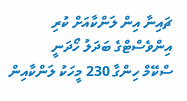ޗައިނާ އިން ލަންކާއަށް ކުރި އިންވެސްޓްގެ ބަދަލު ހޯދަނީ
ސްކޭމް ހިންގާ 230 މީހަކު ލަންކާއިން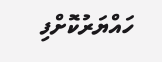ހައްޔަރުކޮށްފި